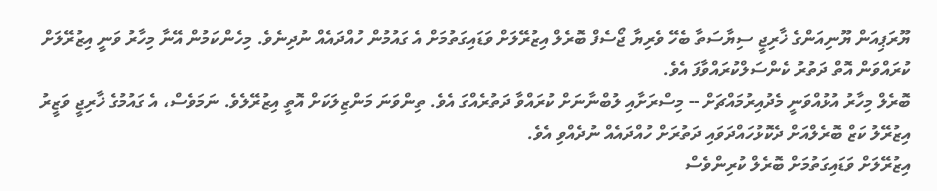ޔޫރަޕިއަން ޔޫނިއަންގެ ޚާރިޖީ ސިޔާސަތާ ބެހޭ ވެރިޔާ ޖޯސެފް ބޮރެލް އިޒުރޭލަށް ވަޑައިގަތުމަށް އެ ގައުމުން ހުއްދައެއް ނުދިނެވެ. މިހެންކަމުން އޭނާ މިހާރު ވަނީ އިޒުރޭލަށް ކުރައްވަން އޮތް ދަތުރު ކެންސަލްކުރައްވާފަ އެވެ.
ބޮރެލް މިހާރު އުޅުއްވަނީ މެދުއިރުމައްޗަށް -- މިސްރަށާއި ލުބްނާނަށް ކުރައްވާ ދަތުރެއްގަ އެވެ. ތިންވަނަ މަންޒިލަކަށް އޮތީ އިޒުރޭލެވެ. ނަމަވެސް، އެ ގައުމުގެ ޚާރިޖީ ވަޒީރު އިޒުރޭލު ކަޒް ބޮރެލްއަށް ދެކޮޅުހައްދަވައި ދަތުރަށް ހުއްދައެއް ނުދެއްވި އެވެ.
އިޒުރޭލަށް ވަޑައިގަތުމަށް ބޮރެލް ކުރިންވެސް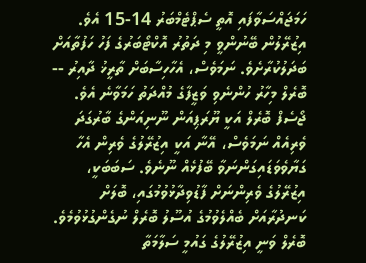ހަމަޖައްސަވާފައި އޮތީ ސެޕްޓެމްބަރު 14-15 އެވެ. އިޒުރޭލުން ބޭނުންވީ މި ދަތުރު އޮކްޓޯބަރުގެ ފަހު ހަފުތާއަށް ބަދަލުކުރާށެވެ. ނަމަވެސް، އެހާހިސާބަށް ތާރީޚު ދާއިރު -- ބޮރެލް މިހާރު ހުންނެވި ވަޒީފާގެ މުއްދަތު ހަމަވާނެ އެވެ.
ޖޯސެފް ބޮރެލް އަކީ ޔޫރަޕިއަން ނޫނިއަންގެ ބާރުގަދަ ވެރިއެއް ނަމަވެސް، އޭނާ އަކީ އިޒުރޭލުގެ ވެރިން އެހާ ގަޔާވެވަޑައިގަންނަވާ ބޭފުޅެއް ނޫނެވެ. ސަބަބަކީ، އިޒުރޭލުގެ ވެރިންނަށް ފާޑުވިދާޅުވުމުގައި، ބޮލަށް ކަނދުރާއަށް ބެއްލެވުމުގެ އުސޫލު ބޮރެލް ނުގެންގުޅުވުމެވެ.
ބޮރެލް ވަނީ އިޒުރޭލުގެ ގައުމީ ސަލާމަތާ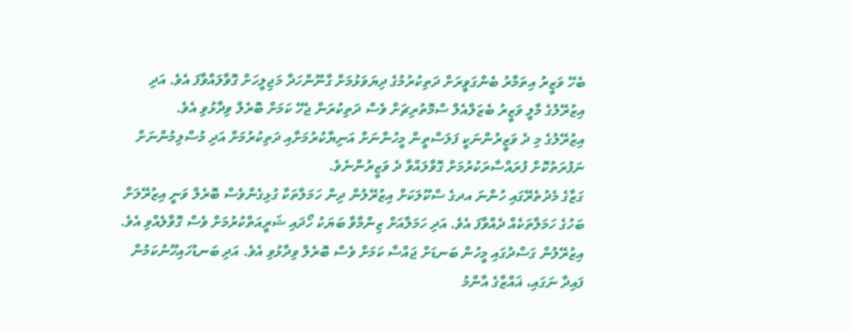ބެހޭ ވަޒީރު އިތަމާރު ބެންގަވީރަށް ދަތިކުރުމުގެ ދިޔަވަޅުމަށް ގާނޫންހަދާ މަޖިލީހަށް ގޮވާލައްވާފަ އެވެ. އަދި އިޒުރޭލުގެ މާލީ ވަޒީރު ބެޒަލްއެލް ސްމޮތުރިޗަށް ވެސް ދަތިކުރަން ޖެހޭ ކަމަށް ބޮރެލް ވިދާޅުވި އެވެ.
އިޒުރޭލުގެ މި ދެ ވަޒީރުންނަކީ ފަލަސްތީން މީހުންނަށް އަނިޔާކުރުމަށާއި ދަތިކުރުމަށް އަދި މުސްލިމުންނަށް ނަފުރަތުކޮށް ފުރައްސާރަކުރުމަށް ގޮވާލައްވާ ދެ ވަޒީރުންނެވެ.
ގަޒާގެ މެދުތެރޭގައި ހުންނަ އދގެ ސްކޫލަކަށް އިޒުރޭލުން ދިން ހަމަލާތަކާ ގުޅިގެންވެސް ބޮރެލް ވަނީ އިޒުރޭލަށް ބަހުގެ ހަމަލާތަކެއް ދެއްވާފަ އެވެ. އަދި ހަމަލާއަށް ޒިންމާވާ ބަޔަކު ހޯދައި ޝަރީއަތްކުރުމަށް ވެސް ގޮވާލެއްވި އެވެ.
އިޒުރޭލުން ގަސްދުގައި މީހުން ބަނޑަށް ޖައްސާ ކަމަށް ވެސް ބޮރެލް ވިދާޅުވި އެވެ. އަދި ބަނޑުހައިހޫނުކަމުން ފައިދާ ނަގައި، ޣައްޒާގެ އާންމު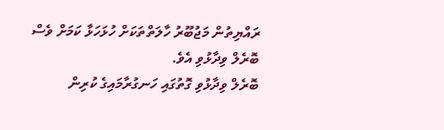ރައްޔިތުން މަޖުބޫރު ހާލަތްތަކަށް ހުޅަހަޅާ ކަމަށް ވެސް ބޮރެލް ވިދާޅުވި އެވެ.
ބޮރެލް ވިދާޅުވި ގޮތުގައި ހަނގުރާމައިގެ ކުރިން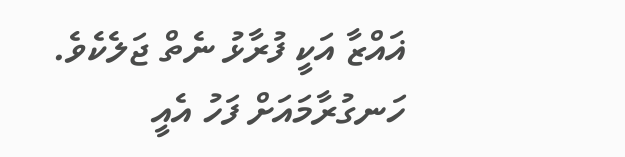ޣައްޒާ އަކީ ފުރާޅު ނެތް ޖަލެކެވެ. ހަނގުރާމައަށް ފަހު އެއީ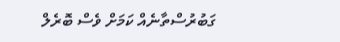ގަބުރުސްތާނެއް ކަމަށް ވެސް ބޮރެލް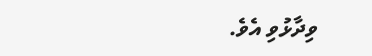ވިދާޅުވި އެވެ.